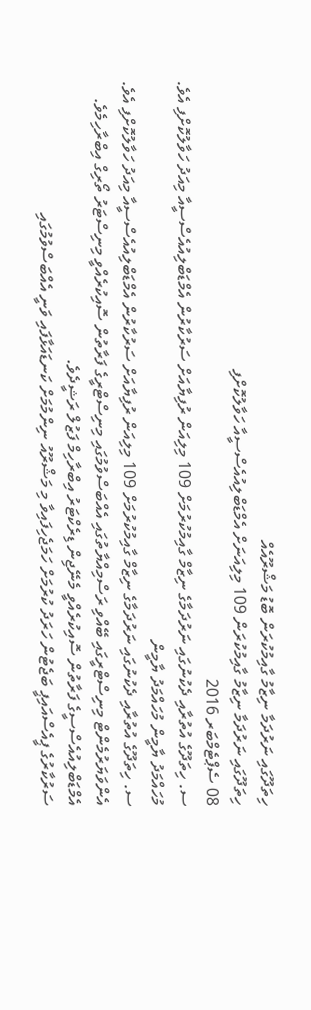ހިތަދޫގައި ނަރުދަމާ ނިޒާމު ގާއިމުކުރަން ބޮޑު މަޝްރޫއެއް
ހިތަދޫގައި ނަރުދަމާ ނިޒާމު ގާއިމުކުރަން 109 މިލިއަނަށް އެމްޑަބްލިއުއެސްސީއާ ހަވާލުކޮށްފި
08 ސެޕްޓެމްބަރ 2016
ސ. ހިތަދޫގެ އުތުރާއި ދެކުނުގައި ނަރުދަމާގެ ނިޒާމް ގާއިމުކުރުމަށް 109 މިލިއަން ރުފިޔާއަށް ސަރުކާރުން އެމްޑަބްލިއުއެސްސީއާ މިއަދު ހަވާލުކޮށްފި އެވެ.
މުހައްމަދު ޔާމީން މުހައްމަދު ޔާމީން
ސ. ހިތަދޫގެ އުތުރާއި ދެކުނުގައި ނަރުދަމާގެ ނިޒާމް ގާއިމުކުރުމަށް 109 މިލިއަން ރުފިޔާއަށް ސަރުކާރުން އެމްޑަބްލިއުއެސްސީއާ މިއަދު ހަވާލުކޮށްފި އެވެ.
އެންވަޔަރުމެންޓް މިނިސްޓްރީގައި ބޭއްވި ރަސްމިއްޔާތުގައި އެއްބަސްވުމުގައި މިނިސްޓްރީގެ ފަރާތުން ސޮއިކުރެއްވީ މިނިސްޓަރު ތޯރިގް އިބްރާހިމެވެ. އެމްޑަބްލިއުއެސްސީގެ ފަރާތުން ސޮއިކުރެއްވީ މެނޭޖިން ޑިރެކްޓަރު އިބްރާހިމް ފަޒުލް ރަޝީދެވެ.
ސަރުކާރުގެ ޕީއެސްއައިޕީ ބަޖެޓުން ހަރަދު ކުރުމަށް ހަމަޖެހިފައިވާ މި މަޝްރޫއު ނިންމުމަށް ކަނޑައަޅާފައި ވަނީ އެއްބަސްވުމުގައި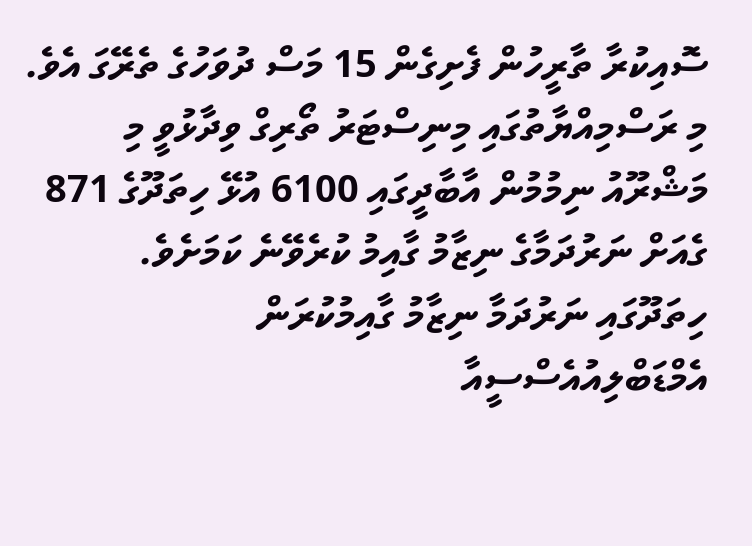ސޮއިކުރާ ތާރީހުން ފެށިގެން 15 މަސް ދުވަހުގެ ތެރޭގަ އެވެ.
މި ރަސްމިއްޔާތުގައި މިނިސްޓަރު ތޯރިގް ވިދާޅުވީ މި މަޝްރޫއު ނިމުމުން އާބާދީގައި 6100 އުޅޭ ހިތަދޫގެ 871 ގެއަށް ނަރުދަމާގެ ނިޒާމު ގާއިމު ކުރެވޭނެ ކަމަށެވެ.
ހިތަދޫގައި ނަރުދަމާ ނިޒާމު ގާއިމުކުރަން އެމްޑަބްލިއުއެސްސީއާ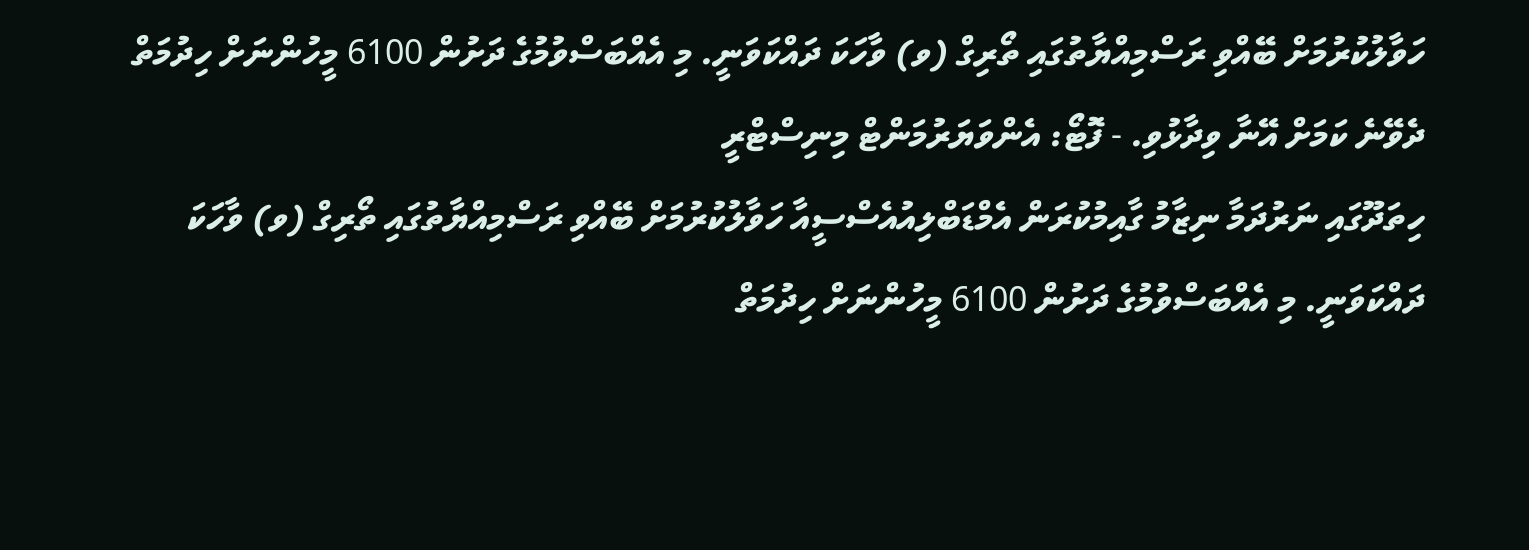ހަވާލުކުރުމަށް ބޭއްވި ރަސްމިއްޔާތުގައި ތޯރިގް (ވ) ވާހަކަ ދައްކަވަނީ. މި އެއްބަސްވުމުގެ ދަށުން 6100 މީހުންނަށް ހިދުމަތް ދެވޭނެ ކަމަށް އޭނާ ވިދާޅުވި. - ފޮޓޯ: އެންވަޔަރުމަންޓް މިނިސްޓްރީ
ހިތަދޫގައި ނަރުދަމާ ނިޒާމު ގާއިމުކުރަން އެމްޑަބްލިއުއެސްސީއާ ހަވާލުކުރުމަށް ބޭއްވި ރަސްމިއްޔާތުގައި ތޯރިގް (ވ) ވާހަކަ ދައްކަވަނީ. މި އެއްބަސްވުމުގެ ދަށުން 6100 މީހުންނަށް ހިދުމަތް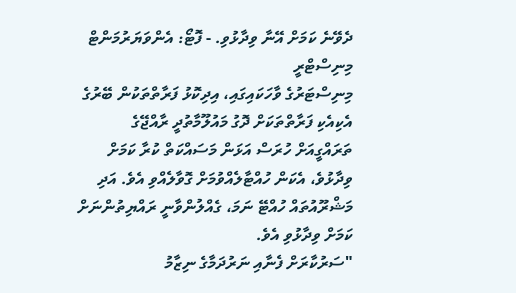ދެވޭނެ ކަމަށް އޭނާ ވިދާޅުވި. - ފޮޓޯ: އެންވަޔަރުމަންޓް މިނިސްޓްރީ
މިނިސްޓަރުގެ ވާހަކައިގައި، އިދިކޮޅު ފަރާތްތަކުން ބޭރުގެ އެކިއެކި ފަރާތްތަކަށް ދޮގު މައުލޫމާތުދީ ރާއްޖޭގެ ތަރައްގީއަށް ހުރަސް އަޅަން މަސައްކަތް ކުރާ ކަމަށް ވިދާޅުވެ، އެކަން ހުއްޓާލެއްވުމަށް ގޮވާލެއްވި އެވެ. އަދި މަޝްރޫއުތައް ހުއްޓޭ ނަމަ، ގެއްލުންވާނީ ރައްޔިތުންނަށް ކަމަށް ވިދާޅުވި އެވެ.
"ސަރުކާރަށް ފެނާއި ނަރުދަމާގެ ނިޒާމު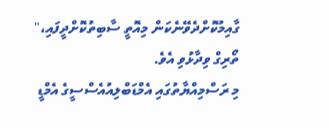ގާއިމުކޮށްދެވޭނެކަން މިއޮތީ ސާބިތުކޮށްދީފައި،" ތޯރިގް ވިދާޅުވި އެވެ.
މި ރަސްމިއްޔާތުގައި އެމްޑަބްލިއުއެސްސީގެ އެމްޑީ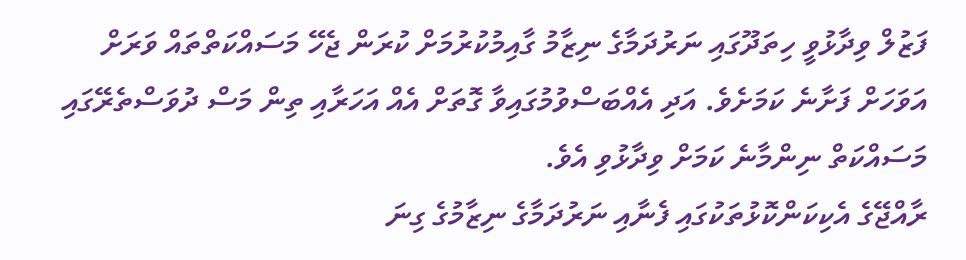ފަޒުލް ވިދާޅުވީ ހިތަދޫގައި ނަރުދަމާގެ ނިޒާމު ގާއިމުކުރުމަށް ކުރަން ޖެހޭ މަސައްކަތްތައް ވަރަށް އަވަހަށް ފަށާނެ ކަމަށެވެ. އަދި އެއްބަސްވުމުގައިވާ ގޮތަށް އެއް އަހަރާއި ތިން މަސް ދުވަސްތެރޭގައި މަސައްކަތް ނިންމާނެ ކަމަށް ވިދާޅުވި އެވެ.
ރާއްޖޭގެ އެކިކަންކޮޅުތަކުގައި ފެނާއި ނަރުދަމާގެ ނިޒާމުގެ ގިނަ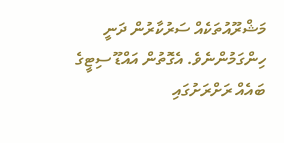މަޝްރޫއުތަކެއް ސަރުކާރުން ދަނީ ހިންގަމުންނެވެ. އެގޮތުން އައްޑޫ ސިޓީގެ ބައެއް ރަށްރަށުގައި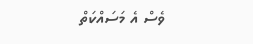ވެސް އެ މަސައްކަތް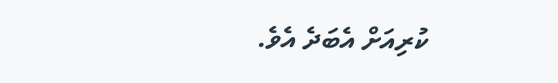ކުރިއަށް އެބަދެ އެވެ.